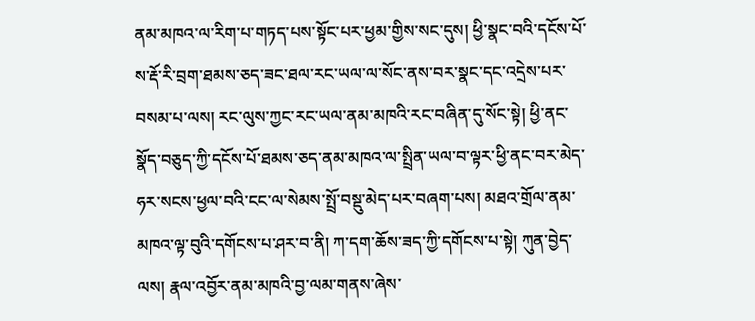ནམ་མཁའ་ལ་རིག་པ་གཏད་པས་སྟོང་པར་ཕྱམ་གྱིས་སང་དུས། ཕྱི་སྣང་བའི་དངོས་པོ་ས་རྡོ་རི་བྲག་ཐམས་ཅད་ཟང་ཐལ་རང་ཡལ་ལ་སོང་ནས་བར་སྣང་དང་འདྲེས་པར་བསམ་པ་ལས། རང་ལུས་ཀྱང་རང་ཡལ་ནམ་མཁའི་རང་བཞིན་དུ་སོང་སྟེ། ཕྱི་ནང་སྣོད་བཅུད་ཀྱི་དངོས་པོ་ཐམས་ཅད་ནམ་མཁའ་ལ་སྤྲིན་ཡལ་བ་ལྟར་ཕྱི་ནང་བར་མེད་ཧར་སངས་ཕྱལ་བའི་ངང་ལ་སེམས་སྤྲོ་བསྡུ་མེད་པར་བཞག་པས། མཐའ་གྲོལ་ནམ་མཁའ་ལྟ་བུའི་དགོངས་པ་ཤར་བ་ནི། ཀ་དག་ཆོས་ཟད་ཀྱི་དགོངས་པ་སྟེ། ཀུན་བྱེད་ལས། རྣལ་འབྱོར་ནམ་མཁའི་བྱ་ལམ་གནས་ཞེས་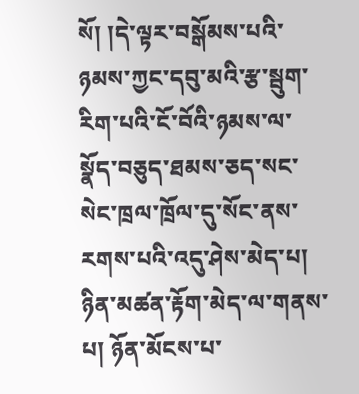སོ། །དེ་ལྟར་བསྒོམས་པའི་ཉམས་ཀྱང་དབུ་མའི་རྩ་སྦུག་རིག་པའི་ངོ་བོའི་ཉམས་ལ་སྣོད་བཅུད་ཐམས་ཅད་སང་སེང་ཁྲལ་ཁྲོལ་དུ་སོང་ནས་རགས་པའི་འདུ་ཤེས་མེད་པ། ཉིན་མཚན་རྟོག་མེད་ལ་གནས་པ། ཉོན་མོངས་པ་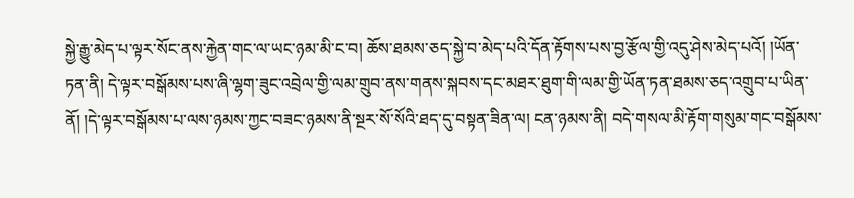སྐྱེ་རྒྱུ་མེད་པ་ལྟར་སོང་ནས་རྐྱེན་གང་ལ་ཡང་ཉམ་མི་ང་བ། ཆོས་ཐམས་ཅད་སྐྱེ་བ་མེད་པའི་དོན་རྟོགས་པས་བྱ་རྩོལ་གྱི་འདུ་ཤེས་མེད་པའོ། །ཡོན་ཏན་ནི། དེ་ལྟར་བསྒོམས་པས་ཞི་ལྷག་ཟུང་འབྲེལ་གྱི་ལམ་གྲུབ་ནས་གནས་སྐབས་དང་མཐར་ཐུག་གི་ལམ་གྱི་ཡོན་ཏན་ཐམས་ཅད་འགྲུབ་པ་ཡིན་ནོ། །དེ་ལྟར་བསྒོམས་པ་ལས་ཉམས་ཀྱང་བཟང་ཉམས་ནི་སྔར་སོ་སོའི་ཐད་དུ་བསྟན་ཟིན་ལ། ངན་ཉམས་ནི། བདེ་གསལ་མི་རྟོག་གསུམ་གང་བསྒོམས་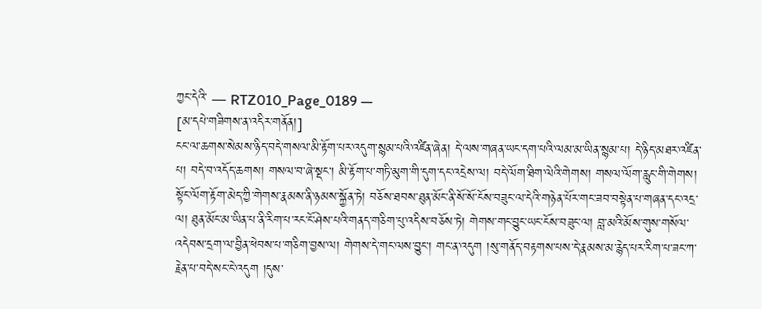ཀྱང་དེའི་ ― RTZ010_Page_0189 ―
[མ་དཔེ་གཟིགས་ན་འདིར་གནོན།]
ངང་ལ་ཆགས་སེམས་ཉིད་བདེ་གསལ་མི་རྟོག་པར་འདུག་སྙམ་པའི་འཛིན་ཞེན། དེ་ལས་གཞན་ཡང་དག་པའི་ལམ་མ་ཡིན་སྙམ་པ། དེ་ཉིད་མཐར་འཛིན་པ། བདེ་བ་འདོད་ཆགས། གསལ་བ་ཞེ་སྡང་། མི་རྟོག་པ་གཏི་མུག་གི་དུག་དང་འདྲེས་ལ། བདེ་ལོག་ཐིག་ལེའི་གེགས། གསལ་ལོག་རླུང་གི་གེགས། སྟོང་ལོག་རྟོག་མེད་ཀྱི་གེགས་རྣམས་ནི་ཉམས་སྐྱོན་ཏེ། བཅོས་ཐབས་ཐུན་མོང་ནི་སོ་སོ་ངོས་བཟུང་ལ་དེའི་གཉེན་པོར་གང་ཟབ་བསྟེན་པ་གཞན་དང་འདྲ་ལ། ཐུན་མོང་མ་ཡིན་པ་ནི་རིག་པ་རང་ངོ་ཤེས་པའི་གནད་གཅིག་པུ་འདིས་བཅོས་ཏེ། གེགས་གང་བྱུང་ཡང་ངོས་བཟུང་ལ། བླ་མའི་མོས་གུས་གསོལ་འདེབས་དྲག་ལ་བྱིན་ཕེབས་པ་གཅིག་བྱས་ལ། གེགས་དེ་གང་ལས་བྱུང་། གང་ན་འདུག །སུ་གནོད་བརྟགས་པས་དེ་རྣམས་མ་རྙེད་པར་རིག་པ་ཟང་ཀ་རྗེན་པ་བདེ་སང་ངེ་འདུག །དུས་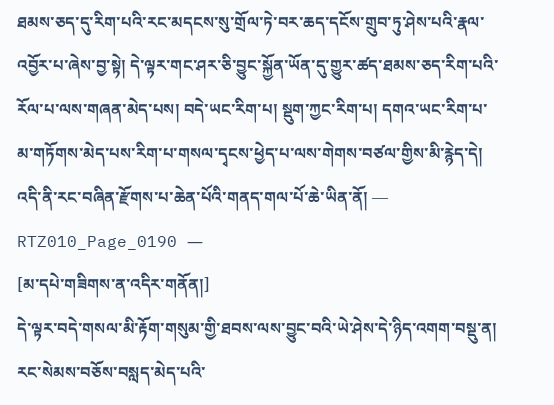ཐམས་ཅད་དུ་རིག་པའི་རང་མདངས་སུ་གྲོལ་ཏེ་བར་ཆད་དངོས་གྲུབ་ཏུ་ཤེས་པའི་རྣལ་འབྱོར་པ་ཞེས་བྱ་སྟེ། དེ་ལྟར་གང་ཤར་ཅི་བྱུང་སྐྱོན་ཡོན་དུ་གྱུར་ཚད་ཐམས་ཅད་རིག་པའི་རོལ་པ་ལས་གཞན་མེད་པས། བདེ་ཡང་རིག་པ། སྡུག་ཀྱང་རིག་པ། དགའ་ཡང་རིག་པ་མ་གཏོགས་མེད་པས་རིག་པ་གསལ་དྭངས་ཕྱེད་པ་ལས་གེགས་བཙལ་གྱིས་མི་རྙེད་དེ། འདི་ནི་རང་བཞིན་རྫོགས་པ་ཆེན་པོའི་གནད་གལ་པོ་ཆེ་ཡིན་ནོ། ― RTZ010_Page_0190 ―
[མ་དཔེ་གཟིགས་ན་འདིར་གནོན།]
དེ་ལྟར་བདེ་གསལ་མི་རྟོག་གསུམ་གྱི་ཐབས་ལས་བྱུང་བའི་ཡེ་ཤེས་དེ་ཉིད་འགག་བསྡུ་ན། རང་སེམས་བཅོས་བསླད་མེད་པའི་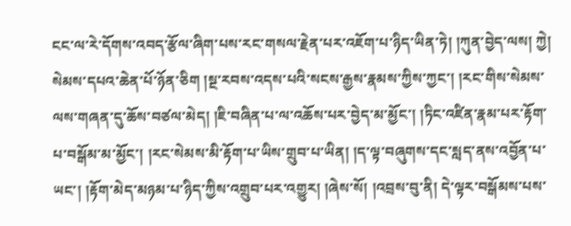ངང་ལ་རེ་དོགས་འབད་རྩོལ་ཞིག་པས་རང་གསལ་རྗེན་པར་འཇོག་པ་ཉིད་ཡིན་ཏེ། །ཀུན་བྱེད་ལས། ཀྱེ། སེམས་དཔའ་ཆེན་པོ་ཉོན་ཅིག །སྔ་རབས་འདས་པའི་སངས་རྒྱས་རྣམས་ཀྱིས་ཀྱང་། །རང་གིས་སེམས་ལས་གཞན་དུ་ཆོས་བཙལ་མེད། །ཇི་བཞིན་པ་ལ་འཆོས་པར་བྱེད་མ་མྱོང་། །ཏིང་འཛིན་རྣམ་པར་རྟོག་པ་བསྒོམ་མ་མྱོང་། །རང་སེམས་མི་རྟོག་པ་ཡིས་གྲུབ་པ་ཡིན། །ད་ལྟ་བཞུགས་དང་སླད་ནས་འབྱོན་པ་ཡང་། །རྟོག་མེད་མཉམ་པ་ཉིད་ཀྱིས་འགྲུབ་པར་འགྱུར། །ཞེས་སོ། །འབྲས་བུ་ནི། དེ་ལྟར་བསྒོམས་པས་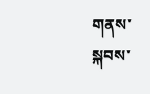གནས་སྐབས་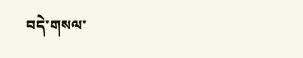བདེ་གསལ་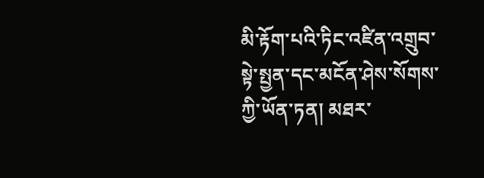མི་རྟོག་པའི་ཏིང་འཛིན་འགྲུབ་སྟེ་སྤྱན་དང་མངོན་ཤེས་སོགས་ཀྱི་ཡོན་ཏན། མཐར་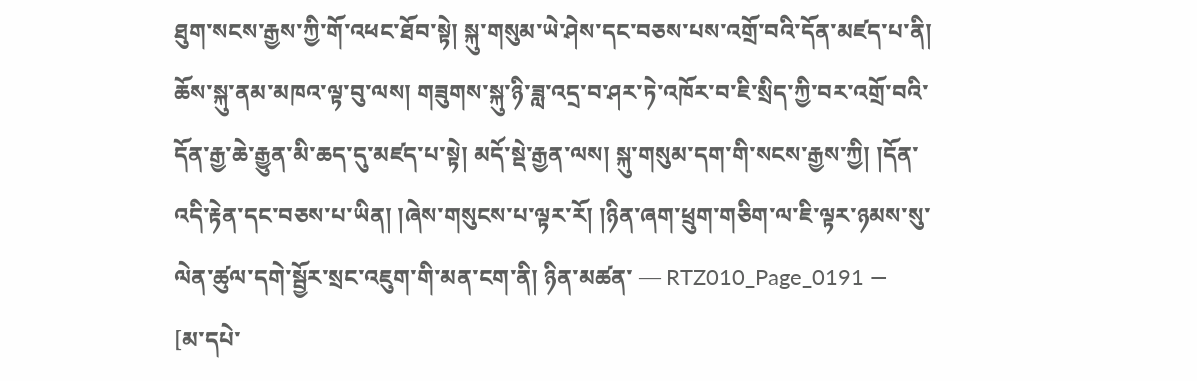ཐུག་སངས་རྒྱས་ཀྱི་གོ་འཕང་ཐོབ་སྟེ། སྐུ་གསུམ་ཡེ་ཤེས་དང་བཅས་པས་འགྲོ་བའི་དོན་མཛད་པ་ནི། ཆོས་སྐུ་ནམ་མཁའ་ལྟ་བུ་ལས། གཟུགས་སྐུ་ཉི་ཟླ་འདྲ་བ་ཤར་ཏེ་འཁོར་བ་ཇི་སྲིད་ཀྱི་བར་འགྲོ་བའི་དོན་རྒྱ་ཆེ་རྒྱུན་མི་ཆད་དུ་མཛད་པ་སྟེ། མདོ་སྡེ་རྒྱན་ལས། སྐུ་གསུམ་དག་གི་སངས་རྒྱས་ཀྱི། །དོན་འདི་རྟེན་དང་བཅས་པ་ཡིན། །ཞེས་གསུངས་པ་ལྟར་རོ། །ཉིན་ཞག་ཕྲུག་གཅིག་ལ་ཇི་ལྟར་ཉམས་སུ་ལེན་ཚུལ་དགེ་སྦྱོར་སྲང་འཇུག་གི་མན་ངག་ནི། ཉིན་མཚན་ ― RTZ010_Page_0191 ―
[མ་དཔེ་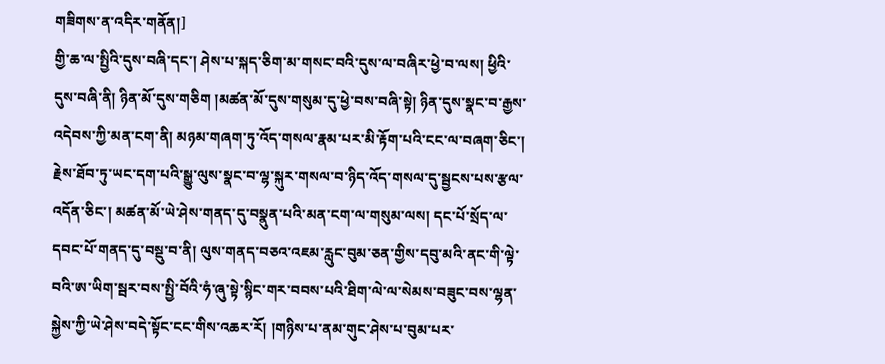གཟིགས་ན་འདིར་གནོན།]
གྱི་ཆ་ལ་སྤྱིའི་དུས་བཞི་དང་། ཤེས་པ་སྐད་ཅིག་མ་གསང་བའི་དུས་ལ་བཞིར་ཕྱེ་བ་ལས། ཕྱིའི་དུས་བཞི་ནི། ཉིན་མོ་དུས་གཅིག །མཚན་མོ་དུས་གསུམ་དུ་ཕྱེ་བས་བཞི་སྟེ། ཉིན་དུས་སྣང་བ་རྒྱས་འདེབས་ཀྱི་མན་ངག་ནི། མཉམ་གཞག་ཏུ་འོད་གསལ་རྣམ་པར་མི་རྟོག་པའི་ངང་ལ་བཞག་ཅིང་། རྗེས་ཐོབ་ཏུ་ཡང་དག་པའི་སྒྱུ་ལུས་སྣང་བ་ལྷ་སྐུར་གསལ་བ་ཉིད་འོད་གསལ་དུ་སྦྱངས་པས་རྩལ་འདོན་ཅིང་། མཚན་མོ་ཡེ་ཤེས་གནད་དུ་བསྣུན་པའི་མན་ངག་ལ་གསུམ་ལས། དང་པོ་སྲོད་ལ་དབང་པོ་གནད་དུ་བསྡུ་བ་ནི། ལུས་གནད་བཅའ་འཇམ་རླུང་བུམ་ཅན་གྱིས་དབུ་མའི་ནང་གི་ལྟེ་བའི་ཨ་ཡིག་སྦར་བས་སྤྱི་བོའི་ཧཾ་ཞུ་སྟེ་སྙིང་གར་བབས་པའི་ཐིག་ལེ་ལ་སེམས་བཟུང་བས་ལྷན་སྐྱེས་ཀྱི་ཡེ་ཤེས་བདེ་སྟོང་ངང་གིས་འཆར་རོ། །གཉིས་པ་ནམ་གུང་ཤེས་པ་བུམ་པར་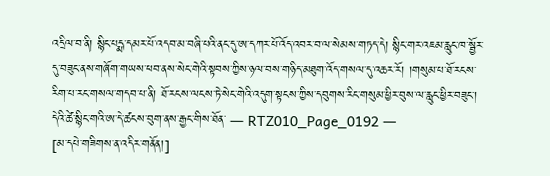འདྲིལ་བ་ནི། སྙིང་པདྨ་དམར་པོ་འདབ་མ་བཞི་པའི་ནང་དུ་ཨ་དཀར་པོ་འོད་འབར་བ་ལ་སེམས་གཏད་དེ། སྙིང་གར་འཇམ་རླུང་ཁ་སྦྱོར་དུ་བཟུང་ནས་གཞོག་གཡས་ཕབ་ནས་སེང་གེའི་སྟབས་ཀྱིས་ཉལ་བས་གཉིད་མཐུག་འོད་གསལ་དུ་འཆར་རོ། །གསུམ་པ་ཐོ་རངས་རིག་པ་རང་གསལ་གདབ་པ་ནི། ཐོ་རངས་ལངས་ཏེ་སེང་གེའི་འདུག་སྟངས་ཀྱིས་དབུགས་རིང་གསུམ་ཕྱིར་བུས་ལ་རླུང་ཕྱིར་བཟུང་། དེའི་ཚེ་སྙིང་གའི་ཨ་དེ་ཚངས་བུག་ནས་རྒྱང་གིས་ཐོན་ ― RTZ010_Page_0192 ―
[མ་དཔེ་གཟིགས་ན་འདིར་གནོན།]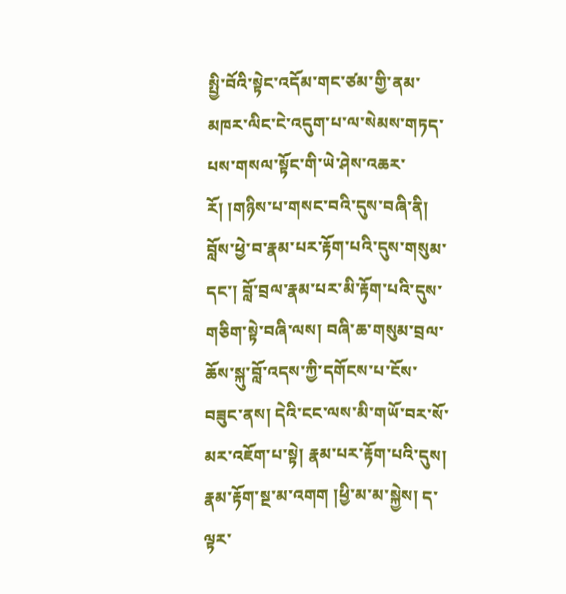སྤྱི་བོའི་སྟེང་འདོམ་གང་ཙམ་གྱི་ནམ་མཁར་ལིང་ངེ་འདུག་པ་ལ་སེམས་གཏད་པས་གསལ་སྟོང་གི་ཡེ་ཤེས་འཆར་རོ། །གཉིས་པ་གསང་བའི་དུས་བཞི་ནི། བློས་ཕྱེ་བ་རྣམ་པར་རྟོག་པའི་དུས་གསུམ་དང་། བློ་བྲལ་རྣམ་པར་མི་རྟོག་པའི་དུས་གཅིག་སྟེ་བཞི་ལས། བཞི་ཆ་གསུམ་བྲལ་ཆོས་སྐུ་བློ་འདས་ཀྱི་དགོངས་པ་ངོས་བཟུང་ནས། དེའི་ངང་ལས་མི་གཡོ་བར་སོ་མར་འཇོག་པ་སྟེ། རྣམ་པར་རྟོག་པའི་དུས། རྣམ་རྟོག་སྔ་མ་འགག །ཕྱི་མ་མ་སྐྱེས། ད་ལྟར་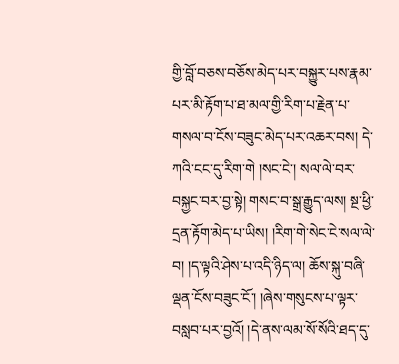གྱི་བློ་བཅས་བཅོས་མེད་པར་བསྐྱུར་པས་རྣམ་པར་མི་རྟོག་པ་ཐ་མལ་གྱི་རིག་པ་རྗེན་པ་གསལ་བ་ངོས་བཟུང་མེད་པར་འཆར་བས། དེ་ཀའི་ངང་དུ་རིག་གེ །སང་ངེ་། སལ་ལེ་བར་བསྐྱང་བར་བྱ་སྟེ། གསང་བ་སྒྲ་རྒྱུད་ལས། སྔ་ཕྱི་དྲན་རྟོག་མེད་པ་ཡིས། །རིག་གེ་སེང་ངེ་སལ་ལེ་བ། །ད་ལྟའི་ཤེས་པ་འདི་ཉིད་ལ། ཆོས་སྐུ་བཞི་ལྡན་ངོས་བཟུང་ངོ་། །ཞེས་གསུངས་པ་ལྟར་བསླབ་པར་བྱའོ། །དེ་ནས་ལམ་སོ་སོའི་ཐད་དུ་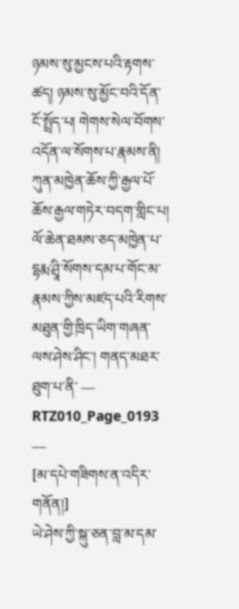ཉམས་སུ་མྱངས་པའི་རྟགས་ཚད། ཉམས་སུ་མྱོང་བའི་དོན་ངོ་སྤྲོད་པ། གེགས་སེལ་བོགས་འདོན་ལ་སོགས་པ་རྣམས་ནི། ཀུན་མཁྱེན་ཆོས་ཀྱི་རྒྱལ་པོ་ཆོས་རྒྱལ་གཏེར་བདག་གླིང་པ། ལོ་ཆེན་ཐམས་ཅད་མཁྱེན་པ་དྷརྨ་ཤྲཱི་སོགས་དམ་པ་གོང་མ་རྣམས་ཀྱིས་མཛད་པའི་རིགས་མཐུན་གྱི་ཁྲིད་ཡིག་གཞན་ལས་ཤེས་ཤིང་། གནད་མཐར་ཐུག་པ་ནི་ ― RTZ010_Page_0193 ―
[མ་དཔེ་གཟིགས་ན་འདིར་གནོན།]
ཡེ་ཤེས་ཀྱི་སྐུ་ཅན་བླ་མ་དམ་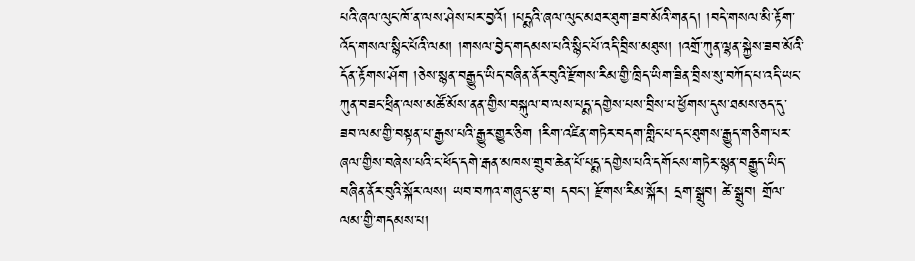པའི་ཞལ་ལུང་ཁོ་ན་ལས་ཤེས་པར་བྱའོ། །པདྨའི་ཞལ་ལུང་མཐར་ཐུག་ཟབ་མོའི་གནད། །བདེ་གསལ་མི་རྟོག་འོད་གསལ་སྙིང་པོའི་ལམ། །གསལ་བྱེད་གདམས་པའི་སྙིང་པོ་འདི་བྲིས་མཐུས། །འགྲོ་ཀུན་ལྷན་སྐྱེས་ཟབ་མོའི་དོན་རྟོགས་ཤོག །ཅེས་སྙན་བརྒྱུད་ཡིད་བཞིན་ནོར་བུའི་རྫོགས་རིམ་གྱི་ཁྲིད་ཡིག་ཟིན་བྲིས་སུ་བཀོད་པ་འདི་ཡང་ཀུན་བཟང་ཕྲིན་ལས་མཚོ་མོས་ནན་གྱིས་བསྐུལ་བ་ལས་པདྨ་དགྱེས་པས་བྲིས་པ་ཕྱོགས་དུས་ཐམས་ཅད་དུ་ཟབ་ལམ་གྱི་བསྟན་པ་རྒྱས་པའི་རྒྱུར་གྱུར་ཅིག །རིག་འཛིན་གཏེར་བདག་གླིང་པ་དང་ཐུགས་རྒྱུད་གཅིག་པར་ཞལ་གྱིས་བཞེས་པའི་ང་ཕོད་དགེ་རྒན་མཁས་གྲུབ་ཆེན་པོ་པདྨ་དགྱེས་པའི་དགོངས་གཏེར་སྙན་བརྒྱུད་ཡིད་བཞིན་ནོར་བུའི་སྐོར་ལས། ཡབ་བཀའ་གཞུང་རྩ་བ། དབང་། རྫོགས་རིམ་སྐོར། དྲག་སྒྲུབ། ཚེ་སྒྲུབ། གྲོལ་ལམ་གྱི་གདམས་པ།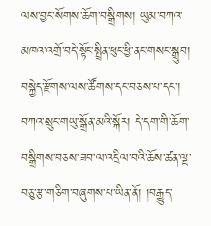ལས་བྱང་སོགས་ཆོག་བསྒྲིགས། ཡུམ་བཀའ་མཁའ་འགྲོ་བདེ་སྟོང་སྤྲིན་ཕུང་ཕྱི་ནང་གསང་སྒྲུབ། བསྐྱེད་རྫོགས་ལས་ཚོགས་དང་བཅས་པ་དང་། བཀའ་སྲུང་གཡུ་སྒྲོན་མའི་སྐོར། དེ་དག་གི་ཆོག་བསྒྲིགས་བཅས་ཟབ་ལ་འདྲིལ་བའི་ཆོས་ཚན་ལྔ་བཅུ་རྩ་གཅིག་བཞུགས་པ་ཡིན་ནོ། །བརྒྱུད་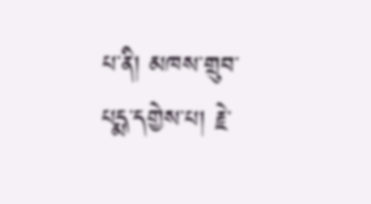པ་ནི། མཁས་གྲུབ་པདྨ་དགྱེས་པ། རྗེ་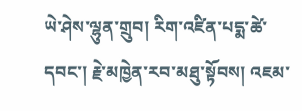ཡེ་ཤེས་ལྷུན་གྲུབ། རིག་འཛིན་པདྨ་ཚེ་དབང་། རྗེ་མཁྱེན་རབ་མཐུ་སྟོབས། འཇམ་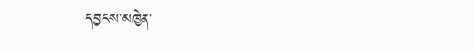དབྱངས་མཁྱེན་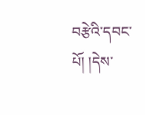བརྩེའི་དབང་པོ། །དེས་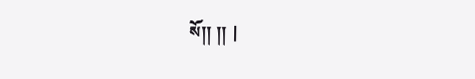སོ།། །། |